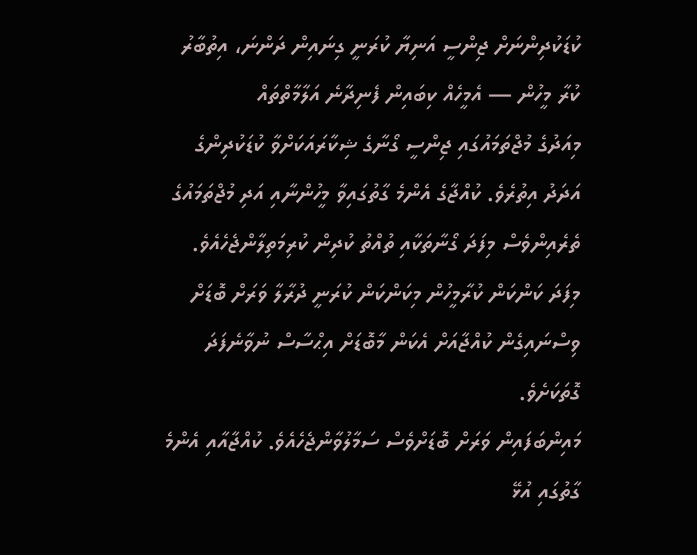ކުޑަކުދިންނަށް ޖިންސީ އަނިޔާ ކުރަނީ ގިނައިން ދަންނަ، އިތުބާރު ކުރާ މީހުން — އެމީހެއް ކިބައިން ފެނިދާނެ އަލާމާތްތައް
މިއަދުގެ މުޖްތަމައުގައި ޖިންސީ ގޯނާގެ ޝިކާރައަކަށްވާ ކުޑަކުދިންގެ އަދަދު އިތުރެވެ. ކުއްޖާގެ އެންމެ ގާތުގައިވާ މީހުންނާއި އަދި މުޖްތަމައުގެ ތެރެއިންވެސް މިފަދަ ގޯނާތަކާއި ތުއްތު ކުދިން ކުރިމަތިލާންޖެހެއެވެ. މިފަދަ ކަންކަން ކުރާމީހުން މިކަންކަން ކުރަނީ ދުރާލާ ވަރަށް ބޮޑަށް ވިސްނައިގެން ކުއްޖާއަށް އެކަން މާބޮޑަށް އިޙްސާސް ނުވާނެފަދަ ގޮތަކަށެވެ.
މައިންބަފައިން ވަރަށް ބޮޑަށްވެސް ސަމާލުވާންޖެހެއެވެ. ކުއްޖާއާއި އެންމެ ގާތުގައި އުޅޭ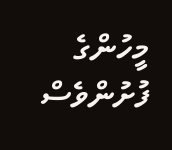މީހުންގެ ފުށުންވެސް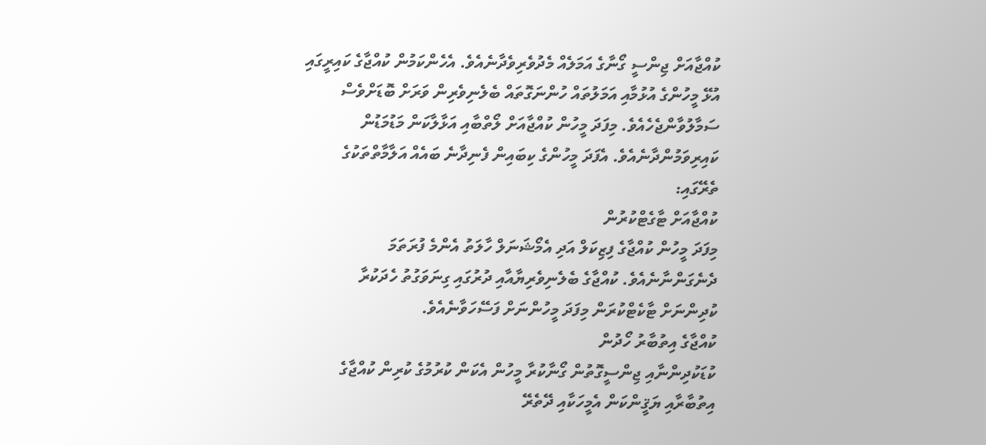ކުއްޖާއަށް ޖިންސީ ގޯނާގެ އަމަލެއް މެދުވެރިވެދާނެއެވެ. އެހެންކަމުން ކުއްޖާގެ ކައިރީގައި އުޅޭ މީހުންގެ އުޅުމާއި އަމަލުތައް ހުންނަގޮތައް ބެލެނިވެރިން ވަރަށް ބޮޑަށްވެސް ސަމާލުވާންޖެހެއެވެ. މިފަދަ މީހުން ކުއްޖާއަށް ލޯތްބާއި އަޅާލާކަން މަޑުމަޑުން ކައިރިވަމުންދާނެއެވެ. އެފަދަ މީހުންގެ ކިބައިން ފެނިދާނެ ބައެއް އަލާމާތްތަކުގެ ތެރޭގައި:
ކުއްޖާއަށް ޓާގެޓްކުރުން
މިފަދަ މީހުން ކުއްޖާގެ ފިޒިކަލް އަދި އެމޯޝަނަލް ހާލަތު އެންމެ ފުރަތަމަ ދެނެގަންނާނެއެވެ. ކުއްޖާގެ ބެލެނިވެރިޔާއާއި ދުރުގައި ގިނަވަގުތު ހެދަކުރާ ކުދިންނަށް ޓާކެޓްކުރަން މިފަދަ މީހުންނަށް ފަސޭހަވާނެއެވެ.
ކުއްޖާގެ އިތުބާރު ހޯދުން
ކުޑަކުދިންނާއި ޖިންސީގޮތުން ގޯނާކުރާ މީހުން އެކަން ކުރުމުގެ ކުރިން ކުއްޖާގެ އިތުބާރާއި ޔަޤީންކަން އެމީހަކާއި ދޭތެރޭ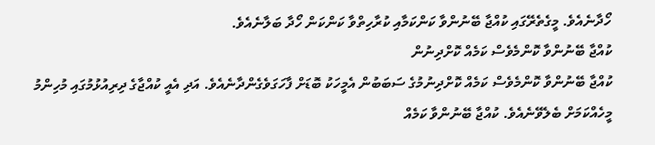ހޯދާނެއެވެ. މީގެތެރޭގައި ކުއްޖާ ބޭނުންވާ ކަންކަމާއި ކުރާހިތްވާ ކަންކަން ހޯދާ ބަލާނެއެވެ.
ކުއްޖާ ބޭނުންވާ ކޮންމެވެސް ކަމެއް ކޮށްދިނުން
ކުއްޖާ ބޭނުންވާ ކޮންމެވެސް ކަމެއް ކޮށްދިނުމުގެ ސަބަބުން އެމީހަކު ބޮޑަށް ފާހަގަވެގެންދާނެއެވެ. އަދި އެއީ ކުއްޖާގެ ދިރިއުޅުމުގައި މުހިންމު މީހެއްކަމަށް ބެލެވޭނެއެވެ. ކުއްޖާ ބޭނުންވާ ކަމެއް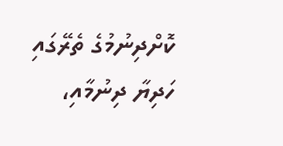ކޮށްދިނުމުގެ ތެރޭގައި ހަދިޔާ ދިނުމާއި،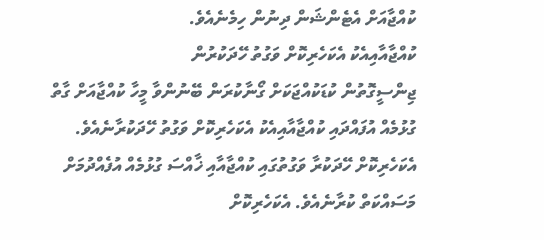ކުއްޖާއަށް އެޓެންޝަން ދިނުން ހިމެނެއެވެ.
ކުއްޖާއާއިއެކު އެކަހެރިކޮށް ވަގުތު ހޭދަކުރުން
ޖިންސީގޮތުން ކުޑަކުއްޖަކަށް ގޯނާކުރަން ބޭނުންވާ މީހާ ކުއްޖާއަށް ގާތް ގުޅުމެއް އުފައްދައި ކުއްޖާއާއިއެކު އެކަހެރިކޮށް ވަގުތު ހޭދަކުރާނެއެވެ. އެކަހެރިކޮށް ހޭދަކުރާ ވަގުތުގައި ކުއްޖާއާއި ޚާއްސަ ގުޅުމެއް އުފެއްދުމަށް މަސައްކަތް ކުރާނެއެވެ. އެކަހެރިކޮށް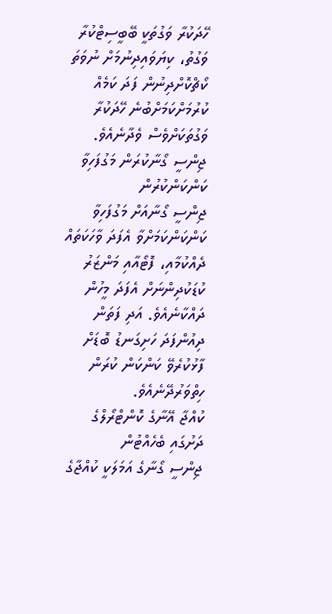ހޭދަކުރާ ވަގުތަކީ ބޭބީސިޓްކުރާ ވަގުތު، ކިޔަވައިދިނުމަށް ނުވަތަ ކޯޗްކޮށްދިނުން ފަދަ ކަމެއް ކުރުމަށްކަމަށްބުނެ ހޭދަކުރާ ވަގުތަކަށްވެސް ވެދާނެއެވެ.
ޖިންސީ ގޯނާކުރަން މަގުފަހިވާ ކަންކަންކުރުން
ޖިންސީ ގޯނާއަށް މަގުފަހިވާ ކަންކަންކަމަށްވާ އެފަދަ ވާހަކަތައް ދެއްކުމާއި، ފޮޓޯއާއި މަންޒަރު ކުޑަކުދިންނަށް އެފަދަ މީހުން ދައްކާނެއެވެ. އަދި ފަތަން ދިއުންފަދަ ހަށިގަނޑު ބޮޑަށް ފާޅުކުރެވޭ ކަންކަން ކުރަން ހިތްވަރުދޭނެއެވެ.
ކުއްޖާ އޭނާގެ ކޮންޓްރޯލްގެ ދަށުގައި ބެހެއްޓުން
ޖިންސީ ގޯނާގެ އަމަލަކީ ކުއްޖާގެ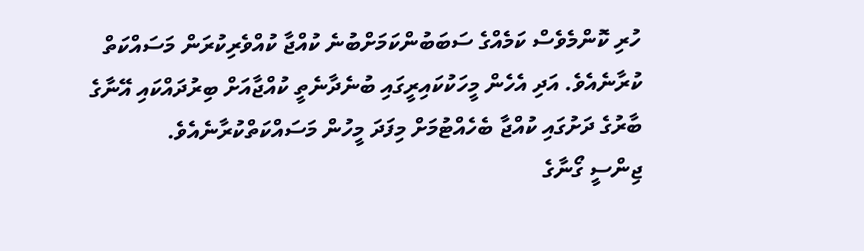ހުރި ކޮންމެވެސް ކަމެއްގެ ސަބަބުންކަމަށްބުނެ ކުއްޖާ ކުއްވެރިކުރަން މަސައްކަތް ކުރާނެއެވެ. އަދި އެހެން މީހަކުކައިރީގައި ބުނެދާނެތީ ކުއްޖާއަށް ބިރުދައްކައި އޭނާގެ ބާރުގެ ދަށުގައި ކުއްޖާ ބެހެއްޓުމަށް މިފަދަ މީހުން މަސައްކަތްކުރާނެއެވެ.
ޖިންސީ ގޯނާގެ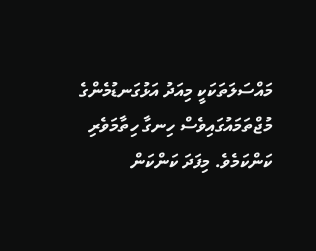މައްސަލަތަކަކީ މިއަދު އަޅުގަނޑުމެންގެ މުޖްތަމައުގައިވެސް ހިނގާ ހިތާމަވެރި ކަންކަމެވެ. މިފަދަ ކަންކަން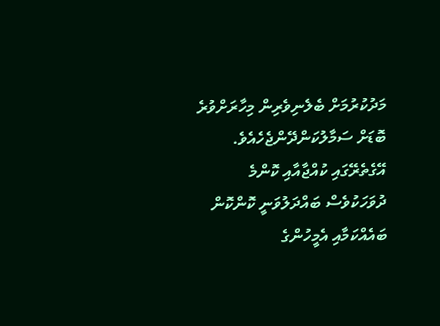މަދުކުރުމަށް ބެލެނިވެރިން މިހާރަށްވުރެ ބޮޑަށް ސަމާލުކަންދޭންޖެހެއެވެ. އޭގެތެރޭގައި ކުއްޖާއާއި ކޮންމެ ދުވަހަކުވެސް ބައްދަލުވަނީ ކޮންކޮން ބައެއްކަމާއި އެމީހުންގެ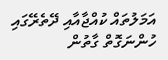އަމަލުތައް ކުއްޖާއާއި ދޭތެރޭގައި ހުންނަގޮތް ގާތުން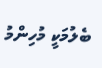ބެލުމަކީ މުހިންމު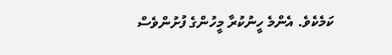ކަމެކެވެ. އެންމެ ހީނުކުރާ މީހުންގެ ފުށުންވެސް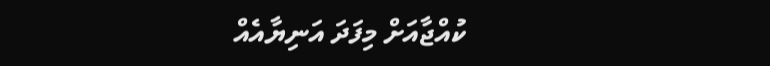ކުއްޖާއަށް މިފަދަ އަނިޔާއެއް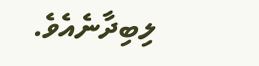ލިބިދާނެއެވެ.